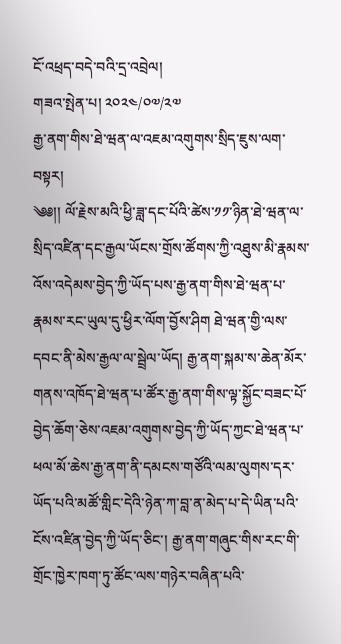ངོ་འཕྲད་བདེ་བའི་དྲ་འབྲེལ།
གཟའ་སྤེན་པ། ༢༠༢༤/༠༧/༢༧
རྒྱ་ནག་གིས་ཐེ་ཝན་ལ་འཇམ་འགུགས་སྲིད་ཇུས་ལག་བསྟར།
༄༅།། ལོ་རྗེས་མའི་ཕྱི་ཟླ་དང་པོའི་ཚེས་༡༡་ཉིན་ཐེ་ཝན་ལ་སྲིད་འཛིན་དང་རྒྱལ་ཡོངས་གྲོས་ཚོགས་ཀྱི་འཐུས་མི་རྣམས་འོས་འདེམས་བྱེད་ཀྱི་ཡོད་པས་རྒྱ་ནག་གིས་ཐེ་ཝན་པ་རྣམས་རང་ཡུལ་དུ་ཕྱིར་ལོག་བྱོས་ཤིག ཐེ་ཝན་གྱི་ལས་དབང་ནི་མེས་རྒྱལ་ལ་སྦྲེལ་ཡོད། རྒྱ་ནག་སྐམ་ས་ཆེན་མོར་གནས་འཁོད་ཐེ་ཝན་པ་ཚོར་རྒྱ་ནག་གིས་ལྟ་སྐྱོང་བཟང་པོ་བྱེད་ཆོག་ཅེས་འཇམ་འགུགས་བྱེད་ཀྱི་ཡོད་ཀྱང་ཐེ་ཝན་པ་ཕལ་མོ་ཆེས་རྒྱ་ནག་ནི་དམངས་གཙོའི་ལམ་ལུགས་དར་ཡོད་པའི་མཚོ་གླིང་དེའི་ཉེན་ཀ་བླ་ན་མེད་པ་དེ་ཡིན་པའི་ངོས་འཛིན་བྱེད་ཀྱི་ཡོད་ཅིང་། རྒྱ་ནག་གཞུང་གིས་རང་གི་གྲོང་ཁྱེར་ཁག་ཏུ་ཚོང་ལས་གཉེར་བཞིན་པའི་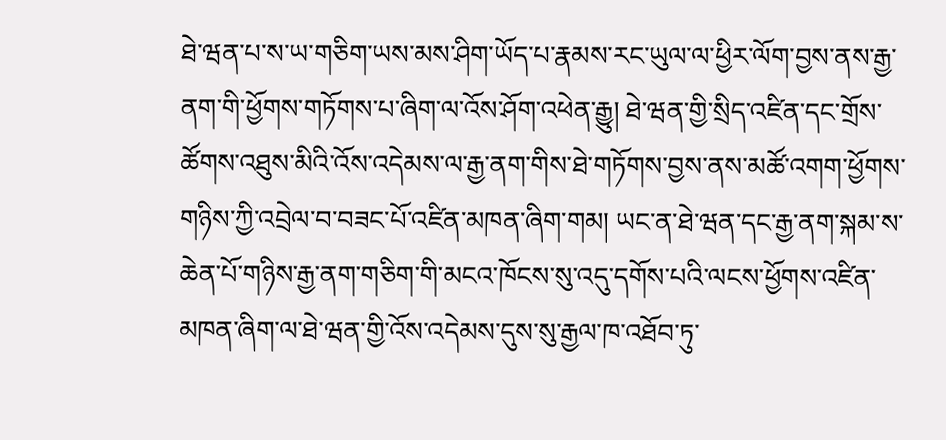ཐེ་ཝན་པ་ས་ཡ་གཅིག་ཡས་མས་ཤིག་ཡོད་པ་རྣམས་རང་ཡུལ་ལ་ཕྱིར་ལོག་བྱས་ནས་རྒྱ་ནག་གི་ཕྱོགས་གཏོགས་པ་ཞིག་ལ་འོས་ཤོག་འཕེན་རྒྱུ། ཐེ་ཝན་གྱི་སྲིད་འཛིན་དང་གྲོས་ཚོགས་འཐུས་མིའི་འོས་འདེམས་ལ་རྒྱ་ནག་གིས་ཐེ་གཏོགས་བྱས་ནས་མཚོ་འགག་ཕྱོགས་གཉིས་ཀྱི་འབྲེལ་བ་བཟང་པོ་འཛིན་མཁན་ཞིག་གམ། ཡང་ན་ཐེ་ཝན་དང་རྒྱ་ནག་སྐམ་ས་ཆེན་པོ་གཉིས་རྒྱ་ནག་གཅིག་གི་མངའ་ཁོངས་སུ་འདུ་དགོས་པའི་ལངས་ཕྱོགས་འཛིན་མཁན་ཞིག་ལ་ཐེ་ཝན་གྱི་འོས་འདེམས་དུས་སུ་རྒྱལ་ཁ་འཐོབ་ཏུ་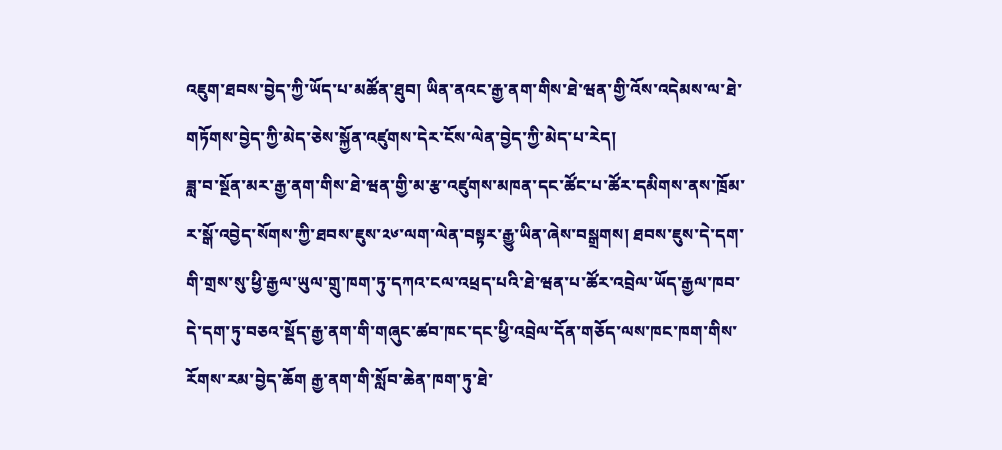འཇུག་ཐབས་བྱེད་ཀྱི་ཡོད་པ་མཚོན་ཐུབ། ཡིན་ནའང་རྒྱ་ནག་གིས་ཐེ་ཝན་གྱི་འོས་འདེམས་ལ་ཐེ་གཏོགས་བྱེད་ཀྱི་མེད་ཅེས་སྐྱོན་འཛུགས་དེར་ངོས་ལེན་བྱེད་ཀྱི་མེད་པ་རེད།
ཟླ་བ་སྔོན་མར་རྒྱ་ནག་གིས་ཐེ་ཝན་གྱི་མ་རྩ་འཛུགས་མཁན་དང་ཚོང་པ་ཚོར་དམིགས་ནས་ཁྲོམ་ར་སྒོ་འབྱེད་སོགས་ཀྱི་ཐབས་ཇུས་༢༦་ལག་ལེན་བསྟར་རྒྱུ་ཡིན་ཞེས་བསྒྲགས། ཐབས་ཇུས་དེ་དག་གི་གྲས་སུ་ཕྱི་རྒྱལ་ཡུལ་གྲུ་ཁག་ཏུ་དཀའ་ངལ་འཕྲད་པའི་ཐེ་ཝན་པ་ཚོར་འབྲེལ་ཡོད་རྒྱལ་ཁབ་དེ་དག་ཏུ་བཅའ་སྡོད་རྒྱ་ནག་གི་གཞུང་ཚབ་ཁང་དང་ཕྱི་འབྲེལ་དོན་གཅོད་ལས་ཁང་ཁག་གིས་རོགས་རམ་བྱེད་ཆོག རྒྱ་ནག་གི་སློབ་ཆེན་ཁག་ཏུ་ཐེ་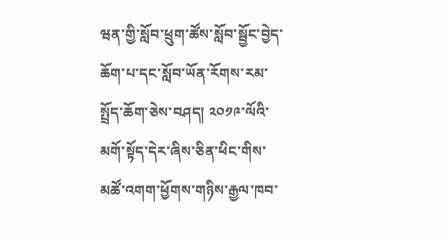ཝན་གྱི་སློབ་ཕྲུག་ཚོས་སློབ་སྦྱོང་བྱེད་ཆོག་པ་དང་སློབ་ཡོན་རོགས་རམ་སྤྲོད་ཆོག་ཅེས་བཤད། ༢༠༡༩་ལོའི་མགོ་སྟོད་དེར་ཞིས་ཅིན་ཕིང་གིས་མཚོ་འགག་ཕྱོགས་གཉིས་རྒྱལ་ཁབ་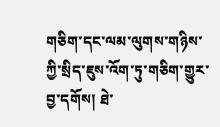གཅིག་དང་ལམ་ལུགས་གཉིས་ཀྱི་སྲིད་ཇུས་འོག་ཏུ་གཅིག་གྱུར་བྱ་དགོས། ཐེ་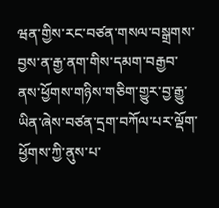ཝན་གྱིས་རང་བཙན་གསལ་བསྒྲགས་བྱས་ན་རྒྱ་ནག་གིས་དམག་བརྒྱབ་ནས་ཕྱོགས་གཉིས་གཅིག་གྱུར་བྱ་རྒྱུ་ཡིན་ཞེས་བཙན་དྲག་བཀོལ་པར་ལྡོག་ཕྱོགས་ཀྱི་ནུས་པ་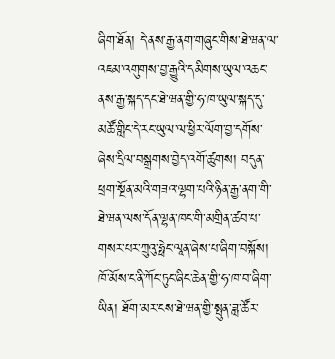ཞིག་ཐོན། དེ་ནས་རྒྱ་ནག་གཞུང་གིས་ཐེ་ཝན་ལ་འཇམ་འགུགས་བྱ་རྒྱུའི་དམིགས་ཡུལ་འཆང་ནས་རྒྱ་སྐད་དང་ཐེ་ཝན་གྱི་ཧ་ཁ་ཡུལ་སྐད་དུ་མཚོ་གླིང་དེ་རང་ཡུལ་ལ་ཕྱིར་ལོག་བྱ་དགོས་ཞེས་དྲིལ་བསྒྲགས་བྱེད་འགོ་ཚུགས། བདུན་ཕྲག་སྔོན་མའི་གཟའ་ལྷག་པའི་ཉིན་རྒྱ་ནག་གི་ཐེ་ཝན་ལས་དོན་ལྷན་ཁང་གི་མགྲིན་ཚབ་པ་གསར་པར་ཀྲུའུ་ཧྥེང་ལཱན་ཞེས་པ་ཞིག་བསྐོས། ཁོ་མོས་ང་ནི་ཀོང་ཏུང་ཞིང་ཆེན་གྱི་ཧ་ཁ་བ་ཞིག་ཡིན། ཐོག་མར་ངས་ཐེ་ཝན་གྱི་སྤུན་ཟླ་ཚོར་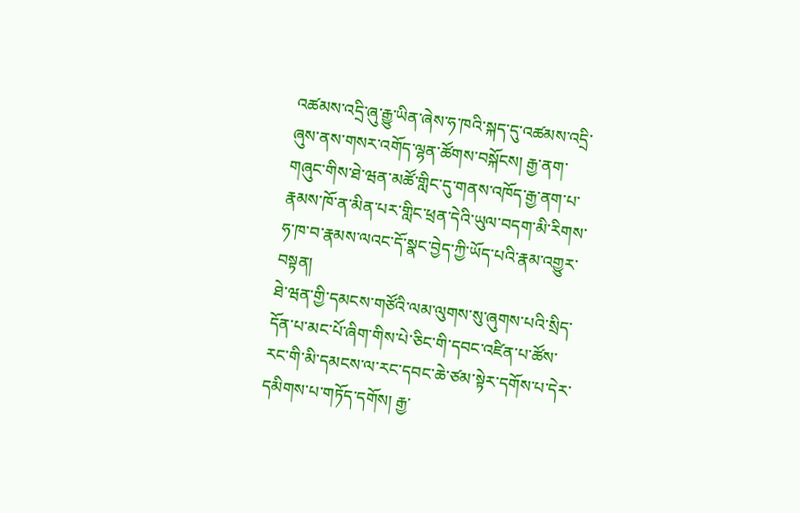འཚམས་འདྲི་ཞུ་རྒྱུ་ཡིན་ཞེས་ཧ་ཁའི་སྐད་དུ་འཚམས་འདྲི་ཞུས་ནས་གསར་འགོད་ལྷན་ཚོགས་བསྐོངས། རྒྱ་ནག་གཞུང་གིས་ཐེ་ཝན་མཚོ་གླིང་དུ་གནས་འཁོད་རྒྱ་ནག་པ་རྣམས་ཁོ་ན་མིན་པར་གླིང་ཕྲན་དེའི་ཡུལ་བདག་མི་རིགས་ཧ་ཁ་བ་རྣམས་ལའང་དོ་སྣང་བྱེད་ཀྱི་ཡོད་པའི་རྣམ་འགྱུར་བསྟན།
ཐེ་ཝན་གྱི་དམངས་གཙོའི་ལམ་ལུགས་སུ་ཞུགས་པའི་སྲིད་དོན་པ་མང་པོ་ཞིག་གིས་པེ་ཅིང་གི་དབང་འཛིན་པ་ཚོས་རང་གི་མི་དམངས་ལ་རང་དབང་ཆེ་ཙམ་སྟེར་དགོས་པ་དེར་དམིགས་པ་གཏོད་དགོས། རྒྱ་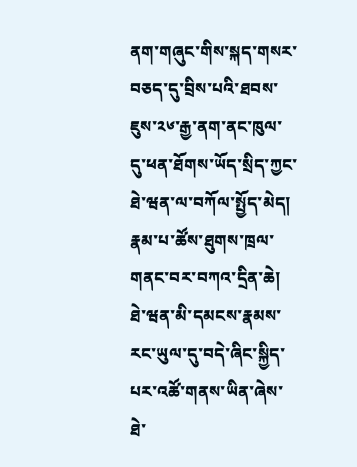ནག་གཞུང་གིས་སྐད་གསར་བཅད་དུ་བྲིས་པའི་ཐབས་ཇུས་༢༦་རྒྱ་ནག་ནང་ཁུལ་དུ་ཕན་ཐོགས་ཡོད་སྲིད་ཀྱང་ཐེ་ཝན་ལ་བཀོལ་སྤྱོད་མེད། རྣམ་པ་ཚོས་ཐུགས་ཁྲལ་གནང་བར་བཀའ་དྲིན་ཆེ། ཐེ་ཝན་མི་དམངས་རྣམས་རང་ཡུལ་དུ་བདེ་ཞིང་སྐྱིད་པར་འཚོ་གནས་ཡིན་ཞེས་ཐེ་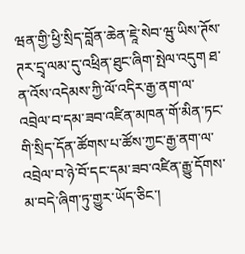ཝན་གྱི་ཕྱི་སྲིད་བློན་ཆེན་ཇཱེ་སེབ་ཝུ་ཡིས་ཊོས་ཊར་དྲྭ་ལམ་དུ་འཕྲིན་ཐུང་ཞིག་སྤེལ་འདུག ཐ་ན་འོས་འདེམས་ཀྱི་ལོ་འདིར་རྒྱ་ནག་ལ་འབྲེལ་བ་དམ་ཟབ་འཛིན་མཁན་གོ་མིན་ཏང་གི་སྲིད་དོན་ཚོགས་པ་ཚོས་ཀྱང་རྒྱ་ནག་ལ་འབྲེལ་བ་ཉེ་བོ་དང་དམ་ཟབ་འཛིན་རྒྱུ་དོགས་མ་བདེ་ཞིག་ཏུ་གྱུར་ཡོད་ཅིང་།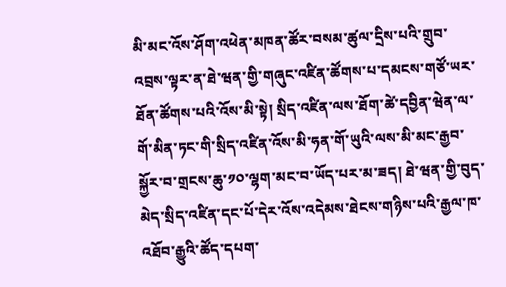མི་མང་འོས་ཤོག་འཕེན་མཁན་ཚོར་བསམ་ཚུལ་དྲིས་པའི་གྲུབ་འབྲས་ལྟར་ན་ཐེ་ཝན་གྱི་གཞུང་འཛིན་ཚོགས་པ་དམངས་གཙོ་ཡར་ཐོན་ཚོགས་པའི་འོས་མི་སྟེ། སྲིད་འཛིན་ལས་ཐོག་ཚེ་དབྱིན་ཝེན་ལ་གོ་མིན་ཏང་གི་སྲིད་འཛིན་འོས་མི་ཧན་གོ་ཡུའི་ལས་མི་མང་རྒྱབ་སྐྱོར་བ་གྲངས་ཆུ་༡༠་ལྷག་མང་བ་ཡོད་པར་མ་ཟད། ཐེ་ཝན་གྱི་བུད་མེད་སྲིད་འཛིན་དང་པོ་དེར་འོས་འདེམས་ཐེངས་གཉིས་པའི་རྒྱལ་ཁ་འཐོབ་རྒྱུའི་ཚོད་དཔག་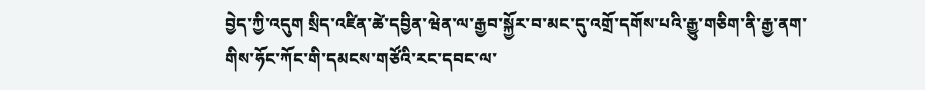བྱེད་ཀྱི་འདུག སྲིད་འཛིན་ཚེ་དབྱིན་ཝེན་ལ་རྒྱབ་སྐྱོར་བ་མང་དུ་འགྲོ་དགོས་པའི་རྒྱུ་གཅིག་ནི་རྒྱ་ནག་གིས་ཧོང་ཀོང་གི་དམངས་གཙོའི་རང་དབང་ལ་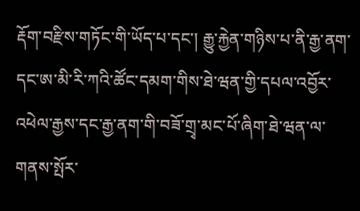རྡོག་བརྫིས་གཏོང་གི་ཡོད་པ་དང་། རྒྱུ་རྐྱེན་གཉིས་པ་ནི་རྒྱ་ནག་དང་ཨ་མི་རི་ཀའི་ཚོང་དམག་གིས་ཐེ་ཝན་གྱི་དཔལ་འབྱོར་འཕེལ་རྒྱས་དང་རྒྱ་ནག་གི་བཟོ་གྲྭ་མང་པོ་ཞིག་ཐེ་ཝན་ལ་གནས་སྤོར་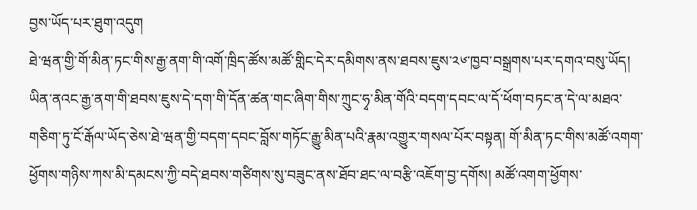བྱས་ཡོད་པར་ཐུག་འདུག
ཐེ་ཝན་གྱི་གོ་མིན་ཏང་གིས་རྒྱ་ནག་གི་འགོ་ཁྲིད་ཚོས་མཚོ་གླིང་དེར་དམིགས་ནས་ཐབས་ཇུས་༢༦་ཁྱབ་བསྒྲགས་པར་དགའ་བསུ་ཡོད། ཡིན་ནའང་རྒྱ་ནག་གི་ཐབས་ཇུས་དེ་དག་གི་དོན་ཚན་གང་ཞིག་གིས་ཀྲུང་ཧྭ་མིན་གོའི་བདག་དབང་ལ་དོ་ཕོག་བཏང་ན་དེ་ལ་མཐའ་གཅིག་ཏུ་ངོ་རྒོལ་ཡོད་ཅེས་ཐེ་ཝན་གྱི་བདག་དབང་བློས་གཏོང་རྒྱུ་མིན་པའི་རྣམ་འགྱུར་གསལ་པོར་བསྟན། གོ་མིན་ཏང་གིས་མཚོ་འགག་ཕྱོགས་གཉིས་ཀས་མི་དམངས་ཀྱི་བདེ་ཐབས་གཙིགས་སུ་བཟུང་ནས་ཐོབ་ཐང་ལ་བརྩི་འཇོག་བྱ་དགོས། མཚོ་འགག་ཕྱོགས་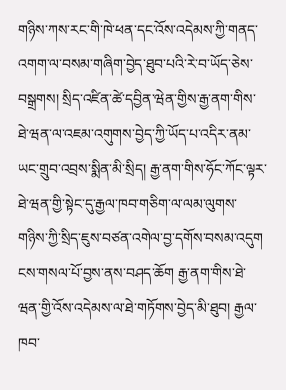གཉིས་ཀས་རང་གི་ཁེ་ཕན་དང་འོས་འདེམས་ཀྱི་གནད་འགག་ལ་བསམ་གཞིག་བྱེད་ཐུབ་པའི་རེ་བ་ཡོད་ཅེས་བསྒྲགས། སྲིད་འཛིན་ཚེ་དབྱིན་ཝེན་གྱིས་རྒྱ་ནག་གིས་ཐེ་ཝན་ལ་འཇམ་འགུགས་བྱེད་ཀྱི་ཡོད་པ་འདིར་ནམ་ཡང་གྲུབ་འབྲས་སྨིན་མི་སྲིད། རྒྱ་ནག་གིས་ཧོང་ཀོང་ལྟར་ཐེ་ཝན་གྱི་སྟེང་དུ་རྒྱལ་ཁབ་གཅིག་ལ་ལམ་ལུགས་གཉིས་ཀྱི་སྲིད་ཇུས་བཙན་འགེལ་བྱ་དགོས་བསམ་འདུག ངས་གསལ་པོ་བྱས་ནས་བཤད་ཆོག རྒྱ་ནག་གིས་ཐེ་ཝན་གྱི་འོས་འདེམས་ལ་ཐེ་གཏོགས་བྱེད་མི་ཐུབ། རྒྱལ་ཁབ་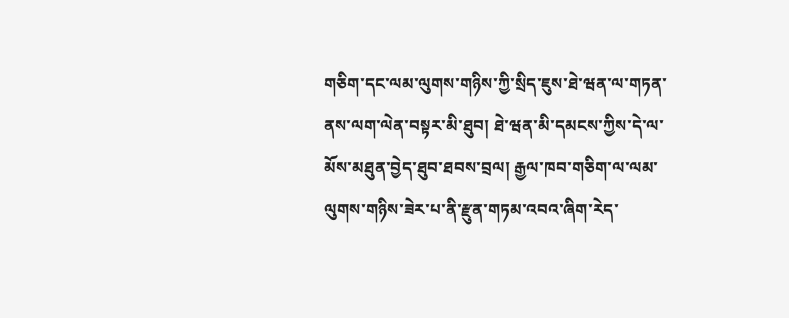གཅིག་དང་ལམ་ལུགས་གཉིས་ཀྱི་སྲིད་ཇུས་ཐེ་ཝན་ལ་གཏན་ནས་ལག་ལེན་བསྟར་མི་ཐུབ། ཐེ་ཝན་མི་དམངས་ཀྱིས་དེ་ལ་མོས་མཐུན་བྱེད་ཐུབ་ཐབས་བྲལ། རྒྱལ་ཁབ་གཅིག་ལ་ལམ་ལུགས་གཉིས་ཟེར་པ་ནི་རྫུན་གཏམ་འབའ་ཞིག་རེད་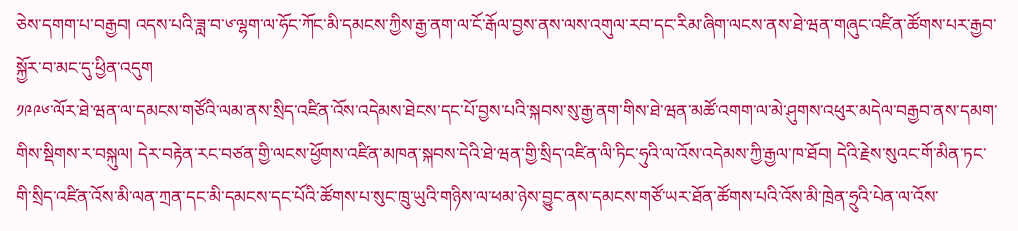ཅེས་དགག་པ་བརྒྱབ། འདས་པའི་ཟླ་བ་༦་ལྷག་ལ་ཧོང་ཀོང་མི་དམངས་ཀྱིས་རྒྱ་ནག་ལ་ངོ་རྒོལ་བྱས་ནས་ལས་འགུལ་རབ་དང་རིམ་ཞིག་ལངས་ནས་ཐེ་ཝན་གཞུང་འཛིན་ཚོགས་པར་རྒྱབ་སྐྱོར་བ་མང་དུ་ཕྱིན་འདུག
༡༩༩༦་ལོར་ཐེ་ཝན་ལ་དམངས་གཙོའི་ལམ་ནས་སྲིད་འཛིན་འོས་འདེམས་ཐེངས་དང་པོ་བྱས་པའི་སྐབས་སུ་རྒྱ་ནག་གིས་ཐེ་ཝན་མཚོ་འགག་ལ་མེ་ཤུགས་འཕུར་མདེལ་བརྒྱབ་ནས་དམག་གིས་སྡིགས་ར་བསྐུལ། དེར་བརྟེན་རང་བཙན་གྱི་ལངས་ཕྱོགས་འཛིན་མཁན་སྐབས་དེའི་ཐེ་ཝན་གྱི་སྲིད་འཛིན་ལི་ཏིང་ཧུའི་ལ་འོས་འདེམས་ཀྱི་རྒྱལ་ཁ་ཐོབ། དེའི་རྗེས་སུའང་གོ་མིན་ཏང་གི་སྲིད་འཛིན་འོས་མི་ལན་ཀྲན་དང་མི་དམངས་དང་པོའི་ཚོགས་པ་སུང་ཁྲུ་ཡུའི་གཉིས་ལ་ཕམ་ཉེས་བྱུང་ནས་དམངས་གཙོ་ཡར་ཐོན་ཚོགས་པའི་འོས་མི་ཁྲེན་ཧྲུའི་པེན་ལ་འོས་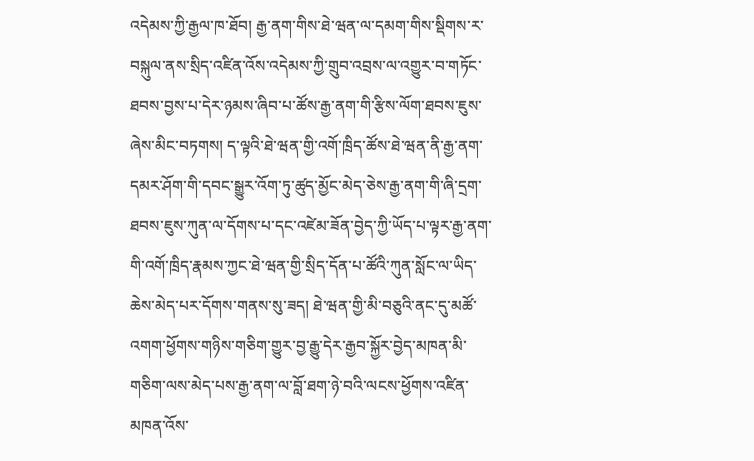འདེམས་ཀྱི་རྒྱལ་ཁ་ཐོབ། རྒྱ་ནག་གིས་ཐེ་ཝན་ལ་དམག་གིས་སྡིགས་ར་བསྐུལ་ནས་སྲིད་འཛིན་འོས་འདེམས་ཀྱི་གྲུབ་འབྲས་ལ་འགྱུར་བ་གཏོང་ཐབས་བྱས་པ་དེར་ཉམས་ཞིབ་པ་ཚོས་རྒྱ་ནག་གི་རྩིས་ལོག་ཐབས་ཇུས་ཞེས་མིང་བཏགས། ད་ལྟའི་ཐེ་ཝན་གྱི་འགོ་ཁྲིད་ཚོས་ཐེ་ཝན་ནི་རྒྱ་ནག་དམར་ཤོག་གི་དབང་སྒྱུར་འོག་ཏུ་ཚུད་མྱོང་མེད་ཅེས་རྒྱ་ནག་གི་ཞི་དྲག་ཐབས་ཇུས་ཀུན་ལ་དོགས་པ་དང་འཛེམ་ཟོན་བྱེད་ཀྱི་ཡོད་པ་ལྟར་རྒྱ་ནག་གི་འགོ་ཁྲིད་རྣམས་ཀྱང་ཐེ་ཝན་གྱི་སྲིད་དོན་པ་ཚོའི་ཀུན་སློང་ལ་ཡིད་ཆེས་མེད་པར་དོགས་གནས་སུ་ཟད། ཐེ་ཝན་གྱི་མི་བཅུའི་ནང་དུ་མཚོ་འགག་ཕྱོགས་གཉིས་གཅིག་གྱུར་བྱ་རྒྱུ་དེར་རྒྱབ་སྐྱོར་བྱེད་མཁན་མི་གཅིག་ལས་མེད་པས་རྒྱ་ནག་ལ་བློ་ཐག་ཉེ་བའི་ལངས་ཕྱོགས་འཛིན་མཁན་འོས་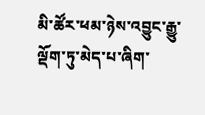མི་ཚོར་ཕམ་ཉེས་འབྱུང་རྒྱུ་ལྡོག་ཏུ་མེད་པ་ཞིག་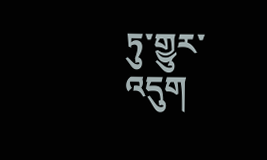ཏུ་གྱུར་འདུག